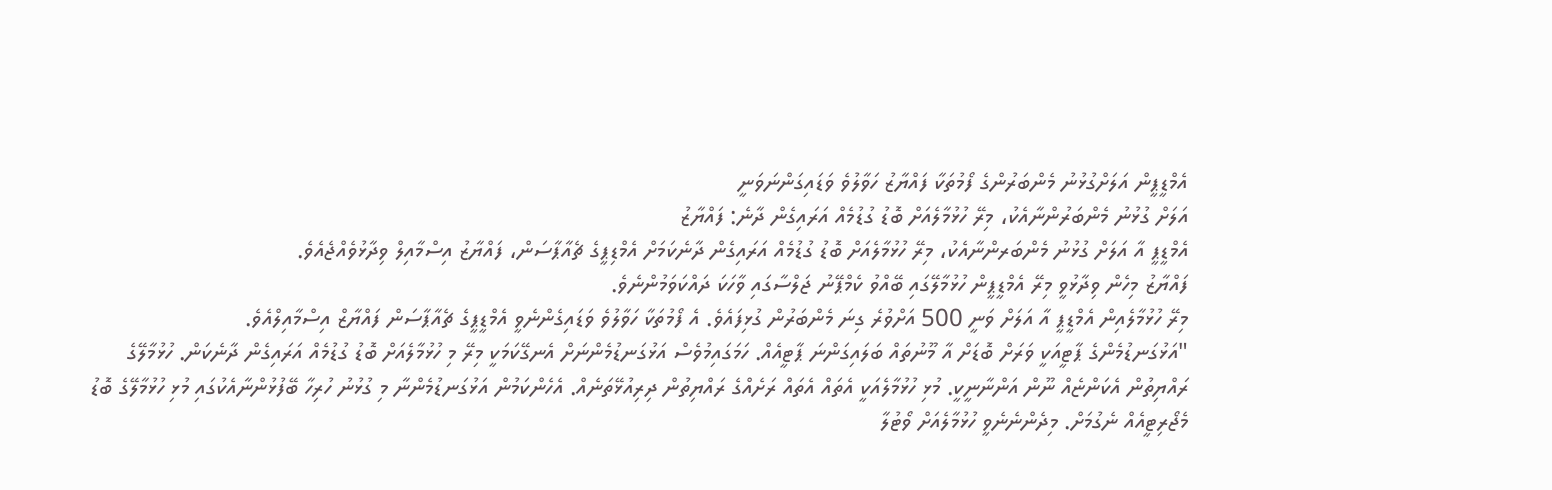އެމްޑީޕީން އަލަށްގުޅުނު މެންބަރުންގެ ފޯމުތަކާ ފައްޔާޒު ހަވާލުވެ ވަޑައިގަންނަވަނީ
އަލަށް ގުޅުނު މެންބަރުންނާއެކު، މިރޭ ހުޅުމާލެއަށް ބޮޑު ގުޑުމެއް އަރައިގެން ދާނެ: ފައްޔާޒު
އެމްޑީޕީ އާ އަލަށް ގުޅުނު މެންބަރންނާއެކު، މިރޭ ހުޅުމާލެއަށް ބޮޑު ގުޑުމެއް އަރައިގެން ދާނެކަމަށް އެމްޑިޕީގެ ޗެއާޕާސަން، ފައްޔާޒު އިސްމާއިލް ވިދާޅުވެއްޖެއެވެ.
ފައްޔާޒު މިހެން ވިދާޅުވީ މިރޭ އެމްޑީޕީން ހުޅުމާލޭގައި ބޭއްވު ކެމްޕޭނު ޖަލްސާގައި ވާހަކަ ދައްކަވަމުންނެވެ.
މިރޭ ހުޅުމާލެއިން އެމްޑީޕީ އާ އަލަށް ވަނީ 500 އަށްވުރެ ގިނަ މެންބަރުން ގުޅިފައެވެ. އެ ފޯމުތަކާ ހަވާލުވެ ވަޑައިގެންނެވީ އެމްޑީޕީގެ ޗެއާޕާސަން ފައްޔާޒް އިސްމާއިލްއެވެ.
"އަޅުގަނޑުމެންގެ ޕާޓީއަކީ ވަރަށް ބޮޑަށް އާ މޫނުތައް ބަލައިގަންނަ ޕާޓީއެއް. ހަމަގައިމުވެސް އަޅުގަނޑުމެންނަށް އެނގޭކަމަކީ މިރޭ މި ހުޅުމާލެއަށް ބޮޑު ގުޑުމެއް އަރައިގެން ދާނެކަން. ހުޅުމާލޭގެ ރައްޔިތުން އެކަންޏެއް ނޫން އަންނާނީކީ. މުޅި ހުޅުމާލެއަކީ އެތައް އެތައް ރަށެއްގެ ރައްޔިތުން ދިރިއުޅޭތަނެއް. އެހެންކަމުން އަޅުގަނޑުމެންނާ މި ގުޅުނު ހުރިހާ ބޭފުޅުންނާއެކުގައި މުޅި ހުޅުމާލޭގެ ބޮޑު މެޖޯރިޓީއެއް ނެގުމަށް. މިދެންނެނެވީ ހުޅުމާލެއަށް ވޯޓުލާ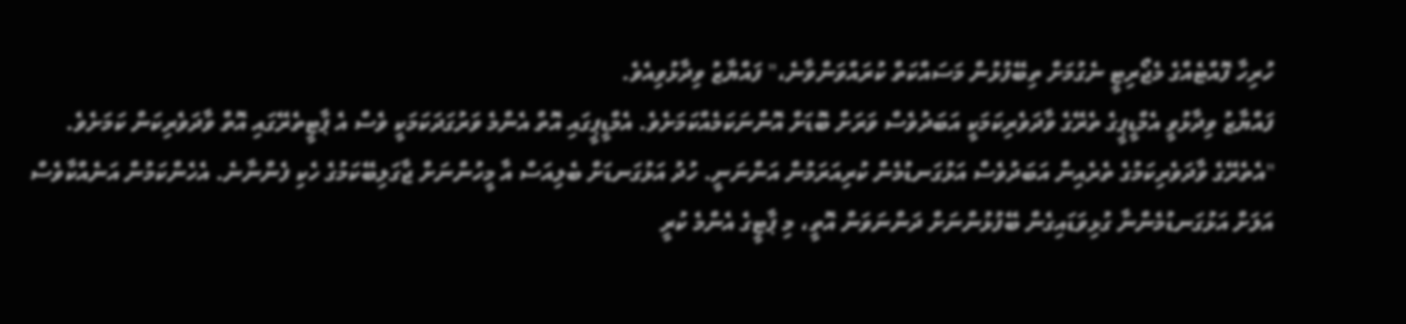ހުރިހާ ފޮއްޓެއްގެ މެޖޯރިޓީ ނެގުމަށް ތިބޭފުޅުން މަސައްކަތް ކުރައްވަންވާނެ،" ފައްޔާޒު ވިދާޅުވިއެވެ.
ފައްޔާޒު ވިދާޅުވީ އެމްޑީޕީގެ ތެރޭގެ ވާދަވެރިކަމަކީ އަބަދުވެސް ވަރަށް ބޮޑަށް އޮންނަކަމެއްކަމަށެވެ. އެމްޑީޕީގައި އޮތް އެންމެ ވަރުގަދަކަމަކީ ވެސް އެ ޕާޓީތެރޭގައި އޮތް ވާދަވެރިކަން ކަމަށެވެ.
"އެތެރޭގެ ވާދަވެރިކަމުގެ ތެރެއިން އަބަދުވެސް އަޅުގަނޑުމެން ކުރިއަރަމުން އަންނަނީ. ހުދު އަޅުގަނޑަށް ބެލިއަސް އާ މީހުންނަށް ޖާގަލިބޭކަމުގެ ހެކި ފެންނާނެ. އެހެންކަމުން އަނެއްކާވެސް އަލަށް އަޅުގަނޑުމެންނާ ގުޅިވަޑައިގެން ބޭފުޅުންނަށް ދަންނަވަން އޮތީ، މި ޕާޓީގެ އެންމެ ކުރީ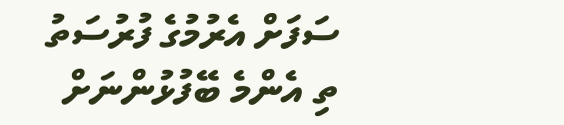ސަފަށް އެރުމުގެ ފުރުސަތު ތި އެންމެ ބޭފުޅުންނަށް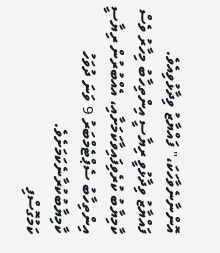އޮންނާނެވާހަކަ،" ފައްޔާޒު ވިދާޅުވިއެވެ.
ފައްޔާޒު ވިދާޅުވީ ރިޔާސީ އިންތިހާބު މިހާރު ވެސް ކާމިޔާބު ކުރެވިފައިވާކަމަށާއި، އެއްބުރުން ރިޔާސީ އިންތިހާބު ސެޕްޓެމްބަރު 9 ވަނަ ދުވަހު ކާމިޔާބުކުރާނެކަމަށެވެ.
ކަމުގޮސްފި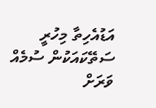އަޑުއެހިތާ މިހުރީ
ސަތޭކައަކުން ސުމެއް
ވަރަށް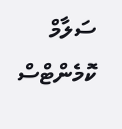ސަލާމް
ކޮމެންޓްސް